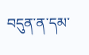བདུན་ན་དམ་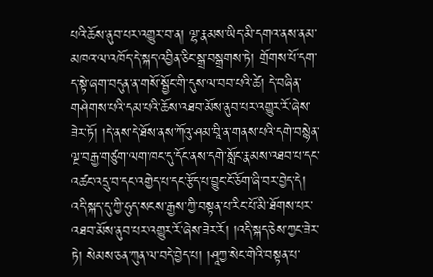པའི་ཆོས་ནུབ་པར་འགྱུར་བ་ན། ལྷ་རྣམས་ཡིད་མི་དགའ་ནས་ནམ་མཁའ་ལ་འཁོད་དེ་སྐད་འབྱིན་ཅིང་སྒྲ་བསྒྲགས་ཏེ། གྲོགས་པོ་དག་ད་སྟེ་ཞག་བདུན་ན་གསོ་སྦྱོང་གི་དུས་ལ་བབ་པའི་ཚེ། དེ་བཞིན་གཤེགས་པའི་དམ་པའི་ཆོས་འཐབ་མོས་ནུབ་པར་འགྱུར་རོ་ཞེས་ཟེར་ཏོ། །དེ་ནས་དེ་ཐོས་ནས་ཀོའུ་ཤམ་བཱི་ན་གནས་པའི་དགེ་བསྙེན་ལྔ་བརྒྱ་གཙུག་ལག་ཁང་དུ་དོང་ནས་དགེ་སློང་རྣམས་འཐབ་པ་དང་འཚང་འདྲུ་བ་དང་འགྱེད་པ་དང་རྩོད་པ་བྱུང་ངོ་ཅོག་ཞི་བར་བྱེད་དེ། འདི་སྐད་དུ་ཀྱི་ཧུད་སངས་རྒྱས་ཀྱི་བསྟན་པ་རིང་པོ་མི་ཐོགས་པར་འཐབ་མོས་ནུབ་པར་འགྱུར་རོ་ཞེས་ཟེར་རོ། །འདི་སྐད་ཅེས་ཀྱང་ཟེར་ཏེ། སེམས་ཅན་ཀུན་ལ་བདེ་བྱེད་པ། །ཤཱཀྱ་སེང་གེའི་བསྟན་པ་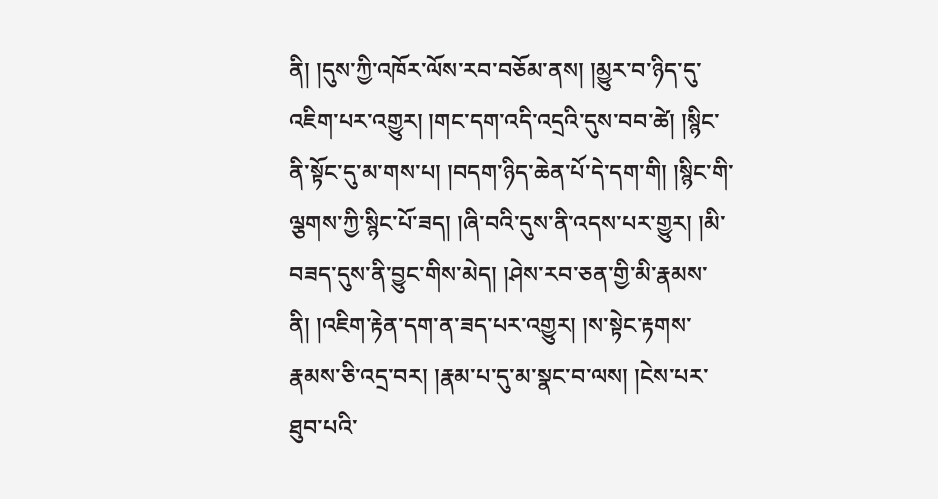ནི། །དུས་ཀྱི་འཁོར་ལོས་རབ་བཅོམ་ནས། །མྱུར་བ་ཉིད་དུ་འཇིག་པར་འགྱུར། །གང་དག་འདི་འདྲའི་དུས་བབ་ཚེ། །སྙིང་ནི་སྟོང་དུ་མ་གས་པ། །བདག་ཉིད་ཆེན་པོ་དེ་དག་གི། །སྙིང་གི་ལྕགས་ཀྱི་སྙིང་པོ་ཟད། །ཞི་བའི་དུས་ནི་འདས་པར་གྱུར། །མི་བཟད་དུས་ནི་བྱུང་གིས་མེད། །ཤེས་རབ་ཅན་གྱི་མི་རྣམས་ནི། །འཇིག་རྟེན་དག་ན་ཟད་པར་འགྱུར། །ས་སྟེང་རྟགས་རྣམས་ཅི་འདྲ་བར། །རྣམ་པ་དུ་མ་སྣང་བ་ལས། །ངེས་པར་ཐུབ་པའི་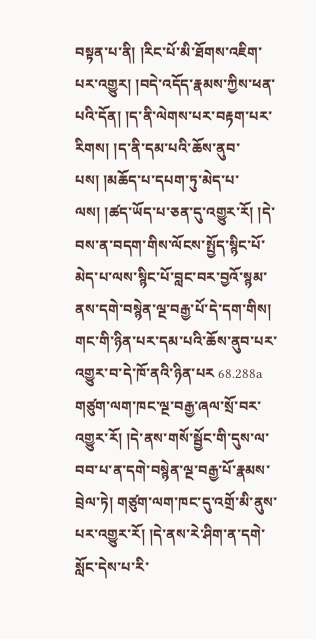བསྟན་པ་ནི། །རིང་པོ་མི་ཐོགས་འཇིག་པར་འགྱུར། །བདེ་འདོད་རྣམས་ཀྱིས་ཕན་པའི་དོན། །ད་ནི་ལེགས་པར་བརྟག་པར་རིགས། །ད་ནི་དམ་པའི་ཆོས་ནུབ་པས། །མཆོད་པ་དཔག་ཏུ་མེད་པ་ལས། །ཚད་ཡོད་པ་ཅན་དུ་འགྱུར་རོ། །དེ་བས་ན་བདག་གིས་ལོངས་སྤྱོད་སྙིང་པོ་མེད་པ་ལས་སྙིང་པོ་བླང་བར་བྱའོ་སྙམ་ནས་དགེ་བསྙེན་ལྔ་བརྒྱ་པོ་དེ་དག་གིས། གང་གི་ཉིན་པར་དམ་པའི་ཆོས་ནུབ་པར་འགྱུར་བ་དེ་ཁོ་ནའི་ཉིན་པར 68.288a གཙུག་ལག་ཁང་ལྔ་བརྒྱ་ཞལ་སྲོ་བར་འགྱུར་རོ། །དེ་ནས་གསོ་སྦྱོང་གི་དུས་ལ་བབ་པ་ན་དགེ་བསྙེན་ལྔ་བརྒྱ་པོ་རྣམས་བྲེལ་ཏེ། གཙུག་ལག་ཁང་དུ་འགྲོ་མི་ནུས་པར་འགྱུར་རོ། །དེ་ནས་རེ་ཤིག་ན་དགེ་སློང་དེས་པ་རི་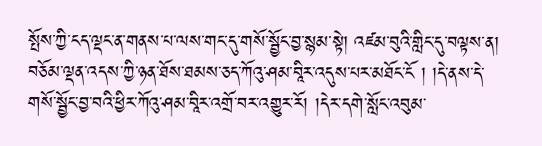སྤོས་ཀྱི་ངད་ལྡང་ན་གནས་པ་ལས་གང་དུ་གསོ་སྦྱོང་བྱ་སྙམ་སྟེ། འཛམ་བུའི་གླིང་དུ་བལྟས་ན། བཅོམ་ལྡན་འདས་ཀྱི་ཉན་ཐོས་ཐམས་ཅད་ཀོའུ་ཤམ་བཱིར་འདུས་པར་མཐོང་ངོ ། །དེ་ནས་དེ་གསོ་སྦྱོང་བྱ་བའི་ཕྱིར་ཀོའུ་ཤམ་བཱིར་འགྲོ་བར་འགྱུར་རོ། །དེར་དགེ་སློང་འབུམ་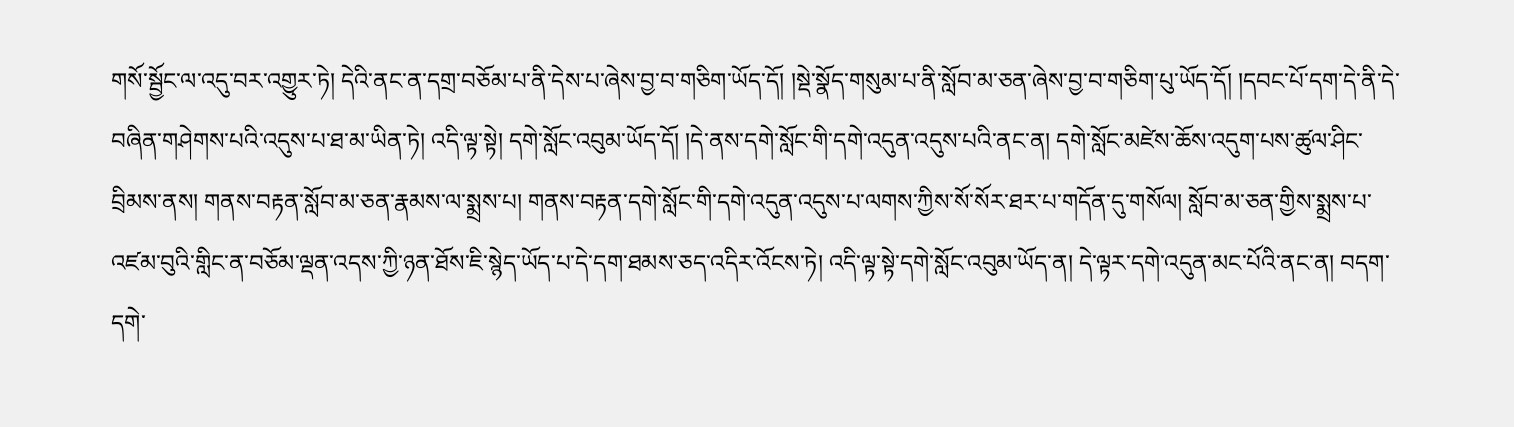གསོ་སྦྱོང་ལ་འདུ་བར་འགྱུར་ཏེ། དེའི་ནང་ན་དགྲ་བཅོམ་པ་ནི་དེས་པ་ཞེས་བྱ་བ་གཅིག་ཡོད་དོ། །སྡེ་སྣོད་གསུམ་པ་ནི་སློབ་མ་ཅན་ཞེས་བྱ་བ་གཅིག་པུ་ཡོད་དོ། །དབང་པོ་དག་དེ་ནི་དེ་བཞིན་གཤེགས་པའི་འདུས་པ་ཐ་མ་ཡིན་ཏེ། འདི་ལྟ་སྟེ། དགེ་སློང་འབུམ་ཡོད་དོ། །དེ་ནས་དགེ་སློང་གི་དགེ་འདུན་འདུས་པའི་ནང་ན། དགེ་སློང་མཛེས་ཆོས་འདུག་པས་ཚུལ་ཤིང་བྲིམས་ནས། གནས་བརྟན་སློབ་མ་ཅན་རྣམས་ལ་སྨྲས་པ། གནས་བརྟན་དགེ་སློང་གི་དགེ་འདུན་འདུས་པ་ལགས་ཀྱིས་སོ་སོར་ཐར་པ་གདོན་དུ་གསོལ། སློབ་མ་ཅན་གྱིས་སྨྲས་པ་འཛམ་བུའི་གླིང་ན་བཅོམ་ལྡན་འདས་ཀྱི་ཉན་ཐོས་ཇི་སྙེད་ཡོད་པ་དེ་དག་ཐམས་ཅད་འདིར་འོངས་ཏེ། འདི་ལྟ་སྟེ་དགེ་སློང་འབུམ་ཡོད་ན། དེ་ལྟར་དགེ་འདུན་མང་པོའི་ནང་ན། བདག་དགེ་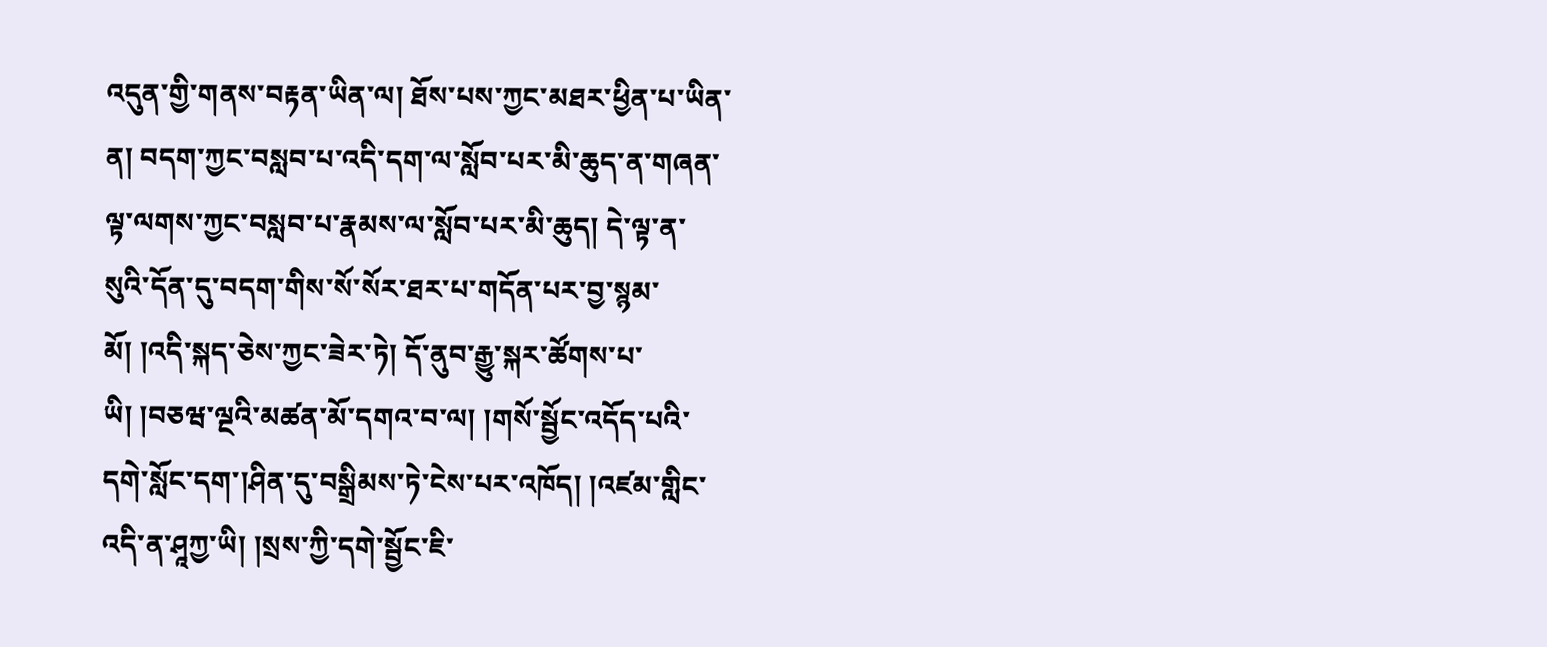འདུན་གྱི་གནས་བརྟན་ཡིན་ལ། ཐོས་པས་ཀྱང་མཐར་ཕྱིན་པ་ཡིན་ན། བདག་ཀྱང་བསླབ་པ་འདི་དག་ལ་སློབ་པར་མི་ཆུད་ན་གཞན་ལྟ་ལགས་ཀྱང་བསླབ་པ་རྣམས་ལ་སློབ་པར་མི་ཆུད། དེ་ལྟ་ན་སུའི་དོན་དུ་བདག་གིས་སོ་སོར་ཐར་པ་གདོན་པར་བྱ་སྙམ་མོ། །འདི་སྐད་ཅེས་ཀྱང་ཟེར་ཏེ། དོ་ནུབ་རྒྱུ་སྐར་ཚོགས་པ་ཡི། །བཅཝ་ལྔའི་མཚན་མོ་དགའ་བ་ལ། །གསོ་སྦྱོང་འདོད་པའི་དགེ་སློང་དག་།ཤིན་དུ་བསྒྲིམས་ཏེ་ངེས་པར་འཁོད། །འཛམ་གླིང་འདི་ན་ཤཱཀྱ་ཡི། །སྲས་ཀྱི་དགེ་སྦྱོང་ཇི་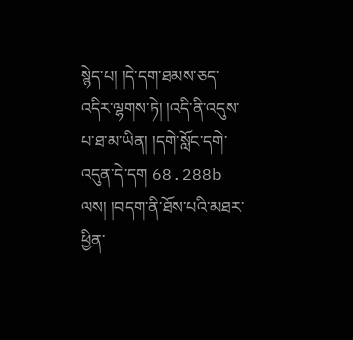སྙེད་པ། །དེ་དག་ཐམས་ཅད་འདིར་ལྷགས་ཏེ། །འདི་ནི་འདུས་པ་ཐ་མ་ཡིན། །དགེ་སློང་དགེ་འདུན་དེ་དག 68.288b ལས། །བདག་ནི་ཐོས་པའི་མཐར་ཕྱིན་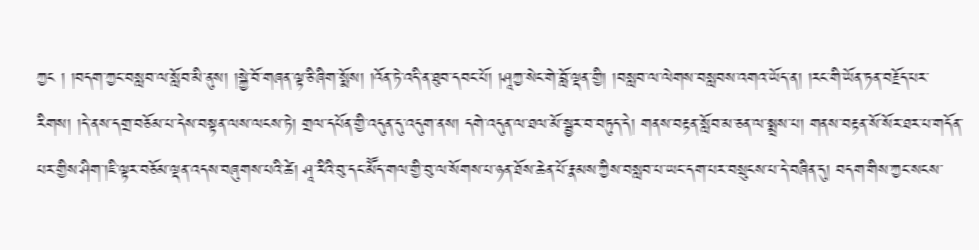ཀྱང ། །བདག་ཀྱང་བསླབ་ལ་སློབ་མི་ནུས། །སྐྱེ་བོ་གཞན་ལྟ་ཅི་ཞིག་སྨོས། །འོན་ཏེ་འདི་ན་ཐུབ་དབང་པོ། །ཤཱཀྱ་སེང་གེ་བློ་ལྡན་གྱི། །བསླབ་ལ་ལེགས་བསླབས་འགའ་ཡོད་ན། །རང་གི་ཡོན་ཏན་བརྗོད་པར་རིགས། །དེ་ནས་དགྲ་བཅོམ་པ་དེས་བསྟན་ལས་ལངས་ཏེ། གྲལ་དཔོན་གྱི་འདུན་དུ་འདུག་ནས། དགེ་འདུན་ལ་ཐལ་མོ་སྦྱར་བ་བཏུད་དེ། གནས་བརྟན་སློབ་མ་ཅན་ལ་སྨྲས་པ། གནས་བརྟན་སོ་སོར་ཐར་པ་གདོན་པར་གྱིས་ཤིག་།ཇི་ལྟར་བཅོམ་ལྡན་འདས་བཞུགས་པའི་ཚེ། ཤཱ་རིའི་བུ་དང་མཽད་གལ་གྱི་བུ་ལ་སོགས་པ་ཉན་ཐོས་ཆེན་པོ་རྣམས་ཀྱིས་བསླབ་པ་ཡང་དག་པར་བསྲུངས་པ་དེ་བཞིན་དུ། བདག་གིས་ཀྱང་སངས་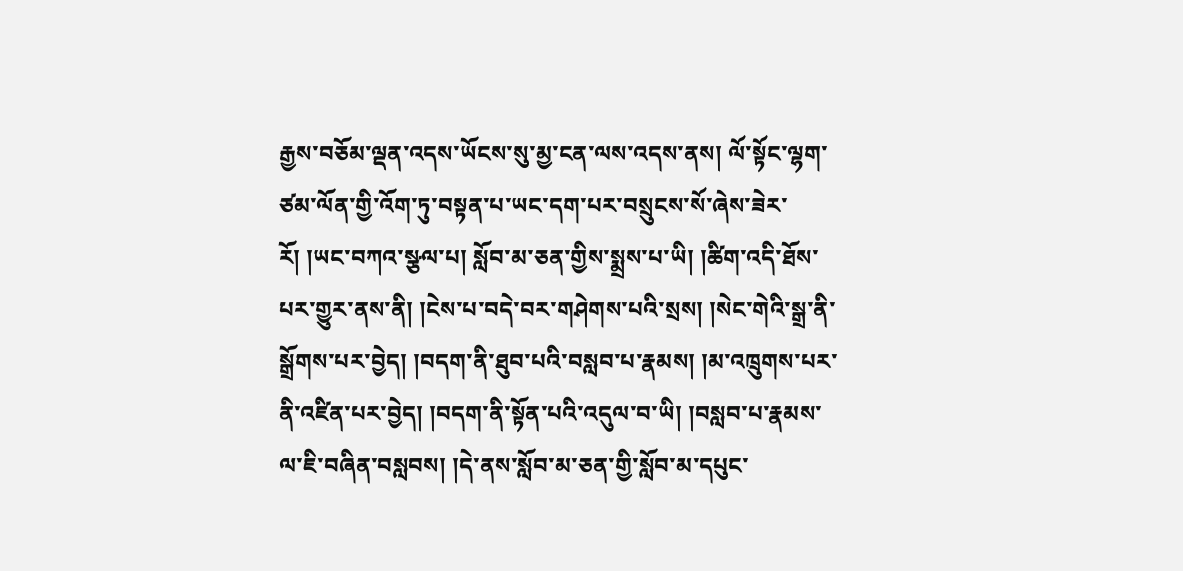རྒྱས་བཅོམ་ལྡན་འདས་ཡོངས་སུ་མྱ་ངན་ལས་འདས་ནས། ལོ་སྟོང་ལྷག་ཙམ་ལོན་གྱི་འོག་ཏུ་བསྟན་པ་ཡང་དག་པར་བསྲུངས་སོ་ཞེས་ཟེར་རོ། །ཡང་བཀའ་སྩལ་པ། སློབ་མ་ཅན་གྱིས་སྨྲས་པ་ཡི། །ཚིག་འདི་ཐོས་པར་གྱུར་ནས་ནི། །ངེས་པ་བདེ་བར་གཤེགས་པའི་སྲས། །སེང་གེའི་སྒྲ་ནི་སྒྲོགས་པར་བྱེད། །བདག་ནི་ཐུབ་པའི་བསླབ་པ་རྣམས། །མ་འཁྲུགས་པར་ནི་འཛིན་པར་བྱེད། །བདག་ནི་སྟོན་པའི་འདུལ་བ་ཡི། །བསླབ་པ་རྣམས་ལ་ཇི་བཞིན་བསླབས། །དེ་ནས་སློབ་མ་ཅན་གྱི་སློབ་མ་དཔུང་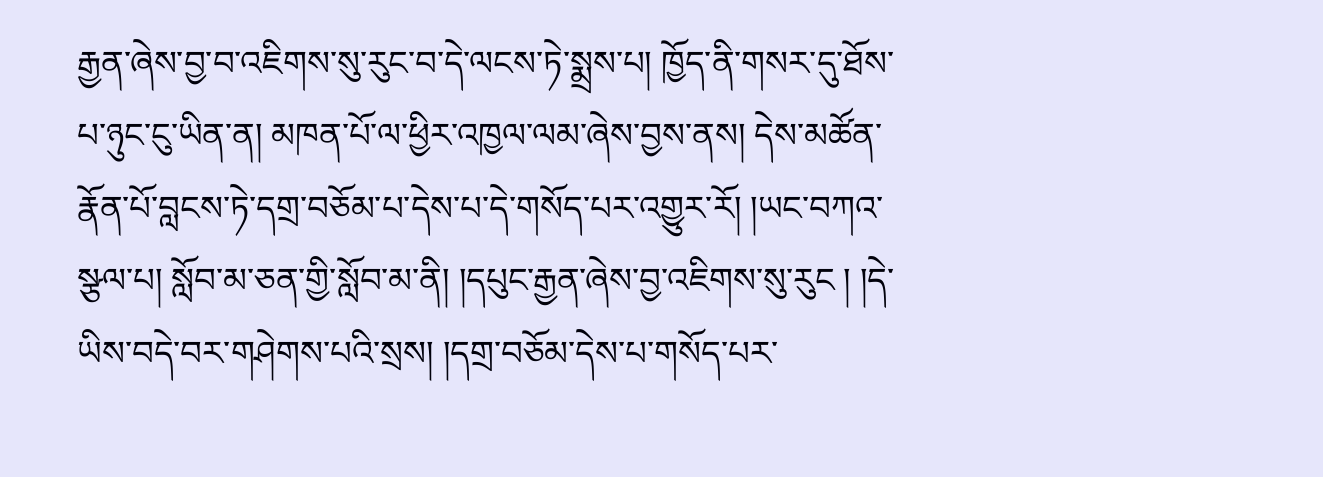རྒྱན་ཞེས་བྱ་བ་འཇིགས་སུ་རུང་བ་དེ་ལངས་ཏེ་སྨྲས་པ། ཁྱོད་ནི་གསར་དུ་ཐོས་པ་ཉུང་ངུ་ཡིན་ན། མཁན་པོ་ལ་ཕྱིར་འཁྱལ་ལམ་ཞེས་བྱས་ནས། དེས་མཚོན་རྣོན་པོ་བླངས་ཏེ་དགྲ་བཅོམ་པ་དེས་པ་དེ་གསོད་པར་འགྱུར་རོ། །ཡང་བཀའ་སྩལ་པ། སློབ་མ་ཅན་གྱི་སློབ་མ་ནི། །དཔུང་རྒྱན་ཞེས་བྱ་འཇིགས་སུ་རུང ། །དེ་ཡིས་བདེ་བར་གཤེགས་པའི་སྲས། །དགྲ་བཅོམ་དེས་པ་གསོད་པར་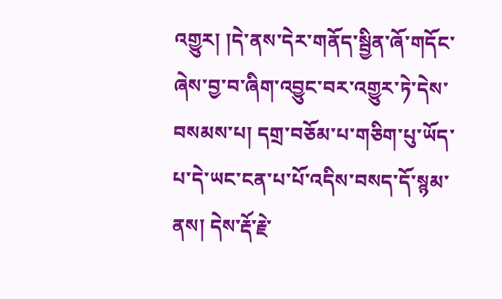འགྱུར། །དེ་ནས་དེར་གནོད་སྦྱིན་ཞོ་གདོང་ཞེས་བྱ་བ་ཞིག་འབྱུང་བར་འགྱུར་ཏེ་དེས་བསམས་པ། དགྲ་བཅོམ་པ་གཅིག་པུ་ཡོད་པ་དེ་ཡང་ངན་པ་པོ་འདིས་བསད་དོ་སྙམ་ནས། དེས་རྡོ་རྗེ་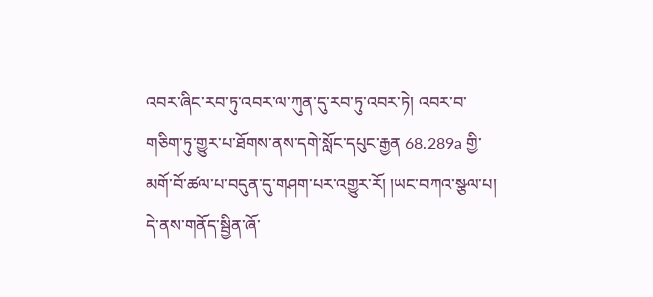འབར་ཞིང་རབ་ཏུ་འབར་ལ་ཀུན་དུ་རབ་ཏུ་འབར་ཏེ། འབར་བ་གཅིག་ཏུ་གྱུར་པ་ཐོགས་ནས་དགེ་སློང་དཔུང་རྒྱན 68.289a གྱི་མགོ་བོ་ཚལ་པ་བདུན་དུ་གཤག་པར་འགྱུར་རོ། །ཡང་བཀའ་སྩལ་པ། དེ་ནས་གནོད་སྦྱིན་ཞོ་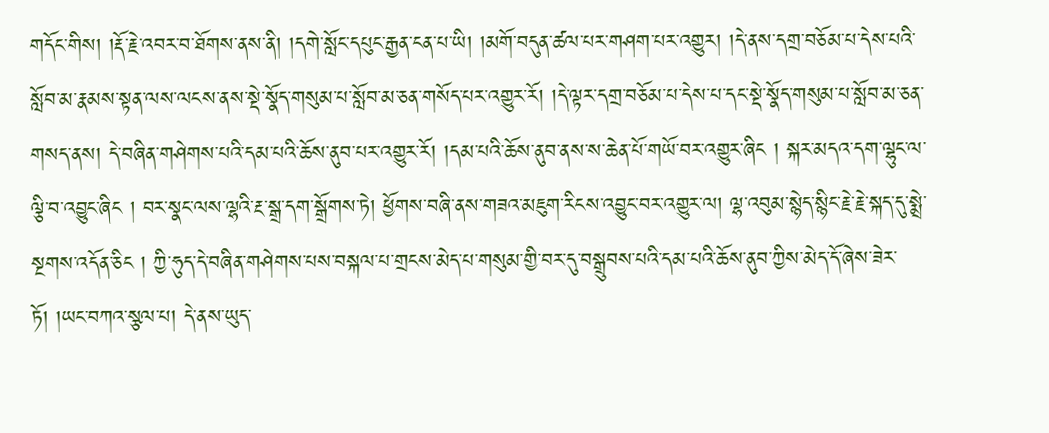གདོང་གིས། །རྡོ་རྗེ་འབར་བ་ཐོགས་ནས་ནི། །དགེ་སློང་དཔུང་རྒྱན་ངན་པ་ཡི། །མགོ་བདུན་ཚལ་པར་གཤག་པར་འགྱུར། །དེ་ནས་དགྲ་བཅོམ་པ་དེས་པའི་སློབ་མ་རྣམས་སྟན་ལས་ལངས་ནས་སྡེ་སྣོད་གསུམ་པ་སློབ་མ་ཅན་གསོད་པར་འགྱུར་རོ། །དེ་ལྟར་དགྲ་བཅོམ་པ་དེས་པ་དང་སྡེ་སྣོད་གསུམ་པ་སློབ་མ་ཅན་གསད་ནས། དེ་བཞིན་གཤེགས་པའི་དམ་པའི་ཆོས་ནུབ་པར་འགྱུར་རོ། །དམ་པའི་ཆོས་ནུབ་ནས་ས་ཆེན་པོ་གཡོ་བར་འགྱུར་ཞིང ། སྐར་མདའ་དག་ལྷུང་ལ་ལྕི་བ་འབྱུང་ཞིང ། བར་སྣང་ལས་ལྷའི་རྔ་སྒྲ་དག་སྒྲོགས་ཏེ། ཕྱོགས་བཞི་ནས་གཟའ་མཇུག་རིངས་འབྱུང་བར་འགྱུར་ལ། ལྷ་འབུམ་སྙེད་སྙིང་རྗེ་རྗེ་སྐད་དུ་སྨྲེ་སྔགས་འདོན་ཅིང ། ཀྱི་ཧུད་དེ་བཞིན་གཤེགས་པས་བསྐལ་པ་གྲངས་མེད་པ་གསུམ་གྱི་བར་དུ་བསྒྲུབས་པའི་དམ་པའི་ཆོས་ནུབ་ཀྱིས་མེད་དོ་ཞེས་ཟེར་ཏོ། །ཡང་བཀའ་སྩལ་པ། དེ་ནས་ཡུད་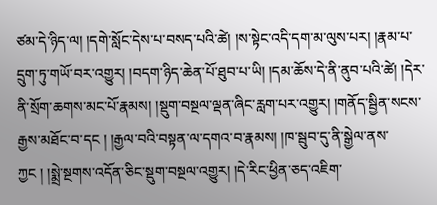ཙམ་དེ་ཉིད་ལ། །དགེ་སློང་དེས་པ་བསད་པའི་ཚེ། །ས་སྟེང་འདི་དག་མ་ལུས་པར། །རྣམ་པ་དྲུག་ཏུ་གཡོ་བར་འགྱུར། །བདག་ཉིད་ཆེན་པོ་ཐུབ་པ་ཡི། །དམ་ཆོས་དེ་ནི་ནུབ་པའི་ཚེ། །དེར་ནི་སྲོག་ཆགས་མང་པོ་རྣམས། །སྡུག་བསྔལ་ལྡན་ཞིང་རླག་པར་འགྱུར། །གནོད་སྦྱིན་སངས་རྒྱས་མཐོང་བ་དང ། །རྒྱལ་བའི་བསྟན་ལ་དགའ་བ་རྣམས། །ཁ་སྦུབ་དུ་ནི་སྒྱེལ་ནས་ཀྱང ། །སྨྲེ་སྔགས་འདོན་ཅིང་སྡུག་བསྔལ་འགྱུར། །དེ་རིང་ཕྱིན་ཅད་འཇིག་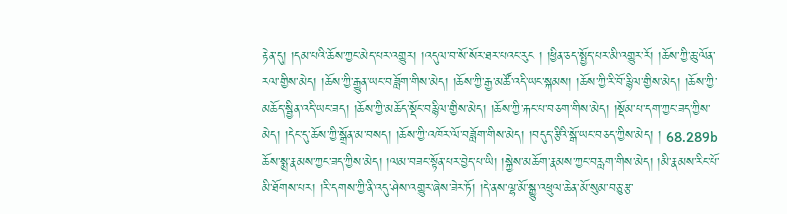རྟེན་དུ། །དམ་པའི་ཆོས་ཀྱང་མེད་པར་འགྱུར། །འདུལ་བ་སོ་སོར་ཐར་པའང་རུང ། །ཕྱིན་ཅད་སྤྱོད་པར་མི་འགྱུར་རོ། །ཆོས་ཀྱི་ཆུ་ལོན་རལ་གྱིས་མེད། །ཆོས་ཀྱི་རྒྱུན་ཡང་བཟློག་གིས་མེད། །ཆོས་ཀྱི་རྒྱ་མཚོ་འདི་ཡང་སྐམས། །ཆོས་ཀྱི་རི་བོ་རྙིལ་གྱིས་མེད། །ཆོས་ཀྱི་མཆོད་སྦྱིན་འདི་ཡང་ཟད། །ཆོས་ཀྱི་མཆོད་སྡོང་བརྙིལ་གྱིས་མེད། །ཆོས་ཀྱི་རྐང་པ་བཅག་གིས་མེད། །སྡོམ་པ་དག་ཀྱང་ཟད་ཀྱིས་མེད། །དེང་དུ་ཆོས་ཀྱི་སྒྲོན་མ་བསད། །ཆོས་ཀྱི་འཁོར་ལོ་བཟློག་གིས་མེད། །བདུད་རྩིའི་སྒོ་ཡང་བཅད་ཀྱིས་མེད། ། 68.289b ཆོས་སྨྲ་རྣམས་ཀྱང་ཟད་ཀྱིས་མེད། །ལམ་བཟང་སྟོན་པར་བྱེད་པ་ཡི། །སྐྱེས་མཆོག་རྣམས་ཀྱང་བརླག་གིས་མེད། །མི་རྣམས་རིང་པོ་མི་ཐོགས་པར། །རི་དགས་ཀྱི་ནི་འདུ་ཤེས་འགྱུར་ཞེས་ཟེར་ཏོ། །དེ་ནས་ལྷ་མོ་སྒྱུ་འཕྲུལ་ཆེན་མོ་སུམ་བཅུ་རྩ་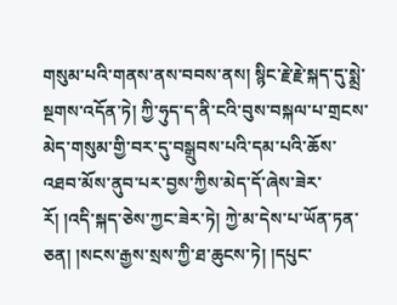གསུམ་པའི་གནས་ནས་བབས་ནས། སྙིང་རྗེ་རྗེ་སྐད་དུ་སྨྲེ་སྔགས་འདོན་ཏེ། ཀྱི་ཧུད་ད་ནི་ངའི་བུས་བསྐལ་པ་གྲངས་མེད་གསུམ་གྱི་བར་དུ་བསྒྲུབས་པའི་དམ་པའི་ཆོས་འཐབ་མོས་ནུབ་པར་བྱས་ཀྱིས་མེད་དོ་ཞེས་ཟེར་རོ། །འདི་སྐད་ཅེས་ཀྱང་ཟེར་ཏེ། ཀྱེ་མ་དེས་པ་ཡོན་ཏན་ཅན། །སངས་རྒྱས་སྲས་ཀྱི་ཐ་ཆུངས་ཏེ། །དཔུང་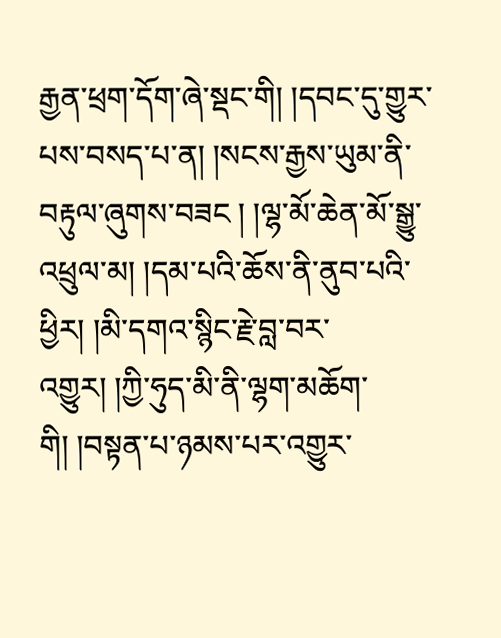རྒྱན་ཕྲག་དོག་ཞེ་སྡང་གི། །དབང་དུ་གྱུར་པས་བསད་པ་ན། །སངས་རྒྱས་ཡུམ་ནི་བརྟུལ་ཞུགས་བཟང ། །ལྷ་མོ་ཆེན་མོ་སྒྱུ་འཕྲུལ་མ། །དམ་པའི་ཆོས་ནི་ནུབ་པའི་ཕྱིར། །མི་དགའ་སྙིང་རྗེ་བླ་བར་འགྱུར། །ཀྱི་ཧུད་མི་ནི་ལྷག་མཆོག་གི། །བསྟན་པ་ཉམས་པར་འགྱུར་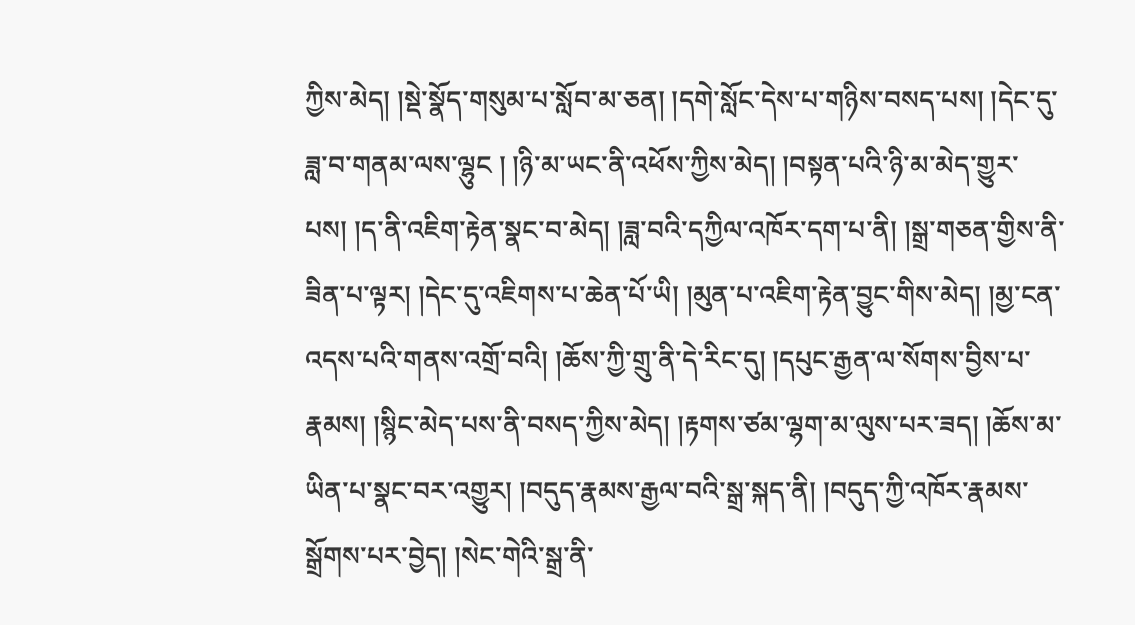ཀྱིས་མེད། །སྡེ་སྣོད་གསུམ་པ་སློབ་མ་ཅན། །དགེ་སློང་དེས་པ་གཉིས་བསད་པས། །དེང་དུ་ཟླ་བ་གནམ་ལས་ལྷུང ། །ཉི་མ་ཡང་ནི་འཕོས་ཀྱིས་མེད། །བསྟན་པའི་ཉི་མ་མེད་གྱུར་པས། །ད་ནི་འཇིག་རྟེན་སྣང་བ་མེད། །ཟླ་བའི་དཀྱིལ་འཁོར་དག་པ་ནི། །སྒྲ་གཅན་གྱིས་ནི་ཟིན་པ་ལྟར། །དེང་དུ་འཇིགས་པ་ཆེན་པོ་ཡི། །མུན་པ་འཇིག་རྟེན་བྱུང་གིས་མེད། །མྱ་ངན་འདས་པའི་གནས་འགྲོ་བའི། །ཆོས་ཀྱི་གྲུ་ནི་དེ་རིང་དུ། །དཔུང་རྒྱན་ལ་སོགས་བྱིས་པ་རྣམས། །སྙིང་མེད་པས་ནི་བསད་ཀྱིས་མེད། །རྟགས་ཙམ་ལྷག་མ་ལུས་པར་ཟད། །ཆོས་མ་ཡིན་པ་སྣང་བར་འགྱུར། །བདུད་རྣམས་རྒྱལ་བའི་སྒྲ་སྐད་ནི། །བདུད་ཀྱི་འཁོར་རྣམས་སྒྲོགས་པར་བྱེད། །སེང་གེའི་སྒྲ་ནི་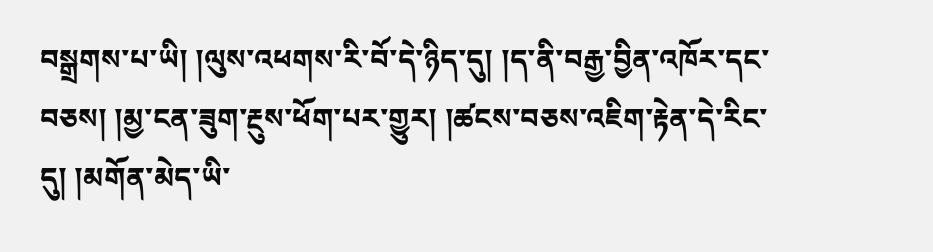བསྒྲགས་པ་ཡི། །ལུས་འཕགས་རི་བོ་དེ་ཉིད་དུ། །ད་ནི་བརྒྱ་བྱིན་འཁོར་དང་བཅས། །མྱ་ངན་ཟུག་རྔུས་ཕོག་པར་གྱུར། །ཚངས་བཅས་འཇིག་རྟེན་དེ་རིང་དུ། །མགོན་མེད་ཡི་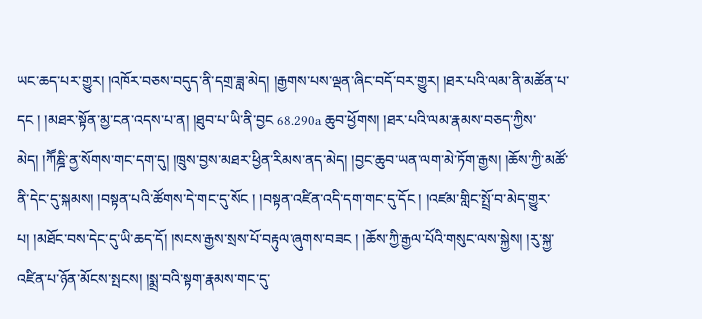ཡང་ཆད་པར་གྱུར། །འཁོར་བཅས་བདུད་ནི་དགྲ་ཟླ་མེད། །རྒྱགས་པས་ལྡན་ཞིང་བདོ་བར་གྱུར། །ཐར་པའི་ལམ་ནི་མཚོན་པ་དང ། །མཐར་སྟོན་མྱ་ངན་འདས་པ་ན། །ཐུབ་པ་ཡི་ནི་བྱང 68.290a ཆུབ་ཕྱོགས། །ཐར་པའི་ལམ་རྣམས་བཅད་ཀྱིས་མེད། །ཀཽཎྜི་ནྱ་སོགས་གང་དག་དུ། །ཁྲུས་བྱས་མཐར་ཕྱིན་རིམས་ནད་མེད། །བྱང་ཆུབ་ཡན་ལག་མེ་ཏོག་རྒྱས། །ཆོས་ཀྱི་མཚོ་ནི་དེང་དུ་སྐམས། །བསྟན་པའི་ཚོགས་དེ་གང་དུ་སོང ། །བསྟན་འཛིན་འདི་དག་གང་དུ་དོང ། །འཛམ་གླིང་སྤྲོ་བ་མེད་གྱུར་པ། །མཐོང་བས་དེང་དུ་ཡི་ཆད་དོ། །སངས་རྒྱས་སྲས་པོ་བརྟུལ་ཞུགས་བཟང ། །ཆོས་ཀྱི་རྒྱལ་པོའི་གསུང་ལས་སྐྱེས། །རུ་སྐྱ་འཛིན་པ་ཉོན་མོངས་སྤངས། །སྨྲ་བའི་སྟག་རྣམས་གང་དུ་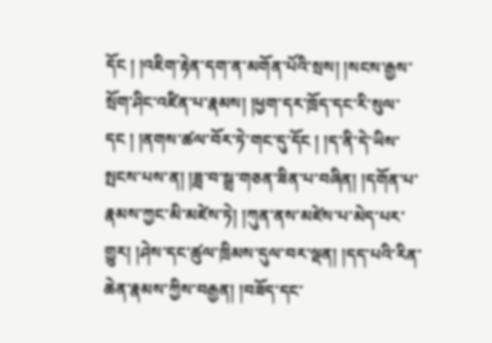དོང ། །འཇིག་རྟེན་དག་ན་མགོན་པོའི་སྲས། །སངས་རྒྱས་སྲོག་ཤིང་འཛིན་པ་རྣམས། །ཕྱག་དར་ཁྲོད་དང་རི་སུལ་དང ། །ནགས་ཚལ་བོར་ཏེ་གང་དུ་དོང ། །ད་ནི་དེ་ཡིས་སྤངས་པས་ན། །ཟླ་བ་སྒྲ་གཅན་ཟིན་པ་བཞིན། །དགོན་པ་རྣམས་ཀྱང་མི་མཛེས་ཏེ། །ཀུན་ནས་མཛེས་པ་མེད་པར་གྱུར། །ཤེས་དང་ཚུལ་ཁྲིམས་དུལ་བར་ལྡན། །དད་པའི་རིན་ཆེན་རྣམས་ཀྱིས་བརྒྱན། །བཟོད་དང་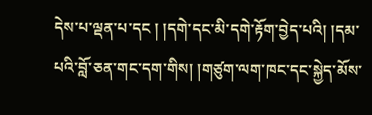དེས་པ་ལྡན་པ་དང ། །དགེ་དང་མི་དགེ་རྟོག་བྱེད་པའི། །དམ་པའི་བློ་ཅན་གང་དག་གིས། །གཙུག་ལག་ཁང་དང་སྐྱེད་མོས་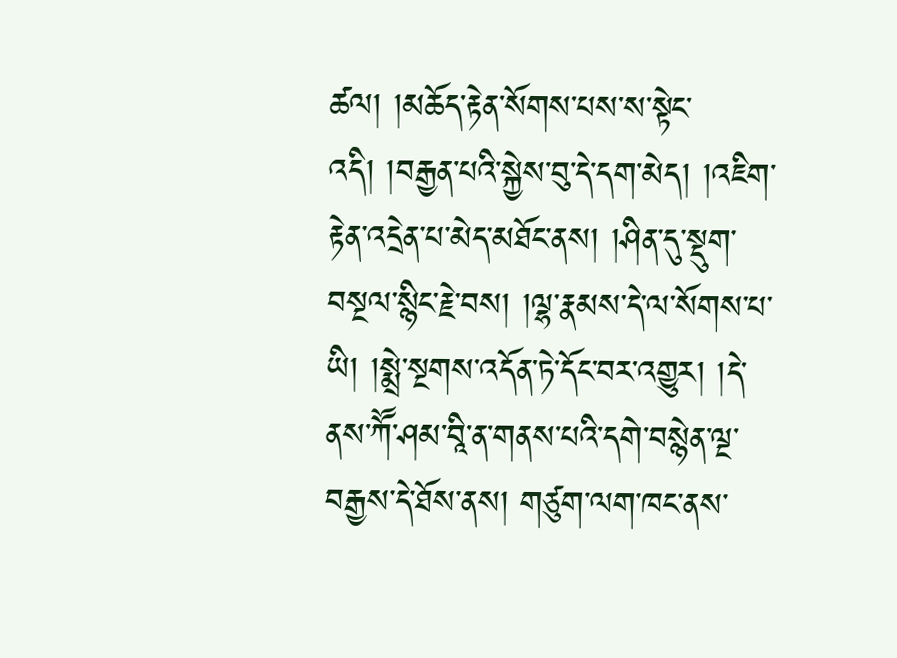ཚལ། །མཆོད་རྟེན་སོགས་པས་ས་སྟེང་འདི། །བརྒྱན་པའི་སྐྱེས་བུ་དེ་དག་མེད། །འཇིག་རྟེན་འདྲེན་པ་མེད་མཐོང་ནས། །ཤིན་དུ་སྡུག་བསྔལ་སྙིང་རྗེ་བས། །ལྷ་རྣམས་དེ་ལ་སོགས་པ་ཡི། །སྨྲེ་སྔགས་འདོན་ཏེ་དོང་བར་འགྱུར། །དེ་ནས་ཀཽ་ཤམ་བཱི་ན་གནས་པའི་དགེ་བསྙེན་ལྔ་བརྒྱས་དེ་ཐོས་ནས། གཙུག་ལག་ཁང་ནས་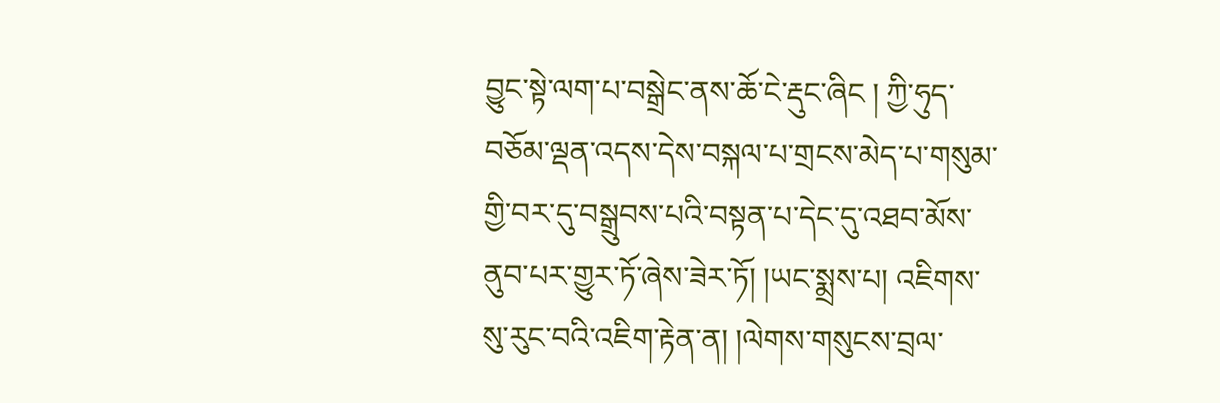བྱུང་སྟེ་ལག་པ་བསྒྲེང་ནས་ཆོ་ངེ་རྡུང་ཞིང ། ཀྱི་ཧུད་བཅོམ་ལྡན་འདས་དེས་བསྐལ་པ་གྲངས་མེད་པ་གསུམ་གྱི་བར་དུ་བསྒྲུབས་པའི་བསྟན་པ་དེང་དུ་འཐབ་མོས་ནུབ་པར་གྱུར་ཏོ་ཞེས་ཟེར་ཏོ། །ཡང་སྨྲས་པ། འཇིགས་སུ་རུང་བའི་འཇིག་རྟེན་ན། །ལེགས་གསུངས་བྲལ་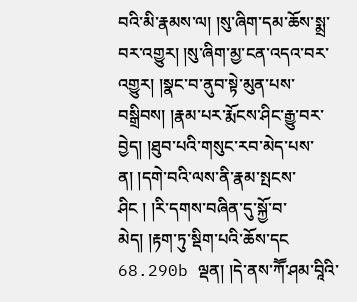བའི་མི་རྣམས་ལ། །སུ་ཞིག་དམ་ཆོས་སྨྲ་བར་འགྱུར། །སུ་ཞིག་མྱ་ངན་འདའ་བར་འགྱུར། །སྣང་བ་ནུབ་སྟེ་མུན་པས་བསྒྲིབས། །རྣམ་པར་རྨོངས་ཤིང་རྒྱུ་བར་བྱེད། །ཐུབ་པའི་གསུང་རབ་མེད་པས་ན། །དགེ་བའི་ལས་ནི་རྣམ་སྤངས་ཤིང ། །རི་དགས་བཞིན་དུ་སྐྱོ་བ་མེད། །རྟག་ཏུ་སྡིག་པའི་ཆོས་དང 68.290b ལྡན། །དེ་ནས་ཀཽ་ཤམ་བཱིའི་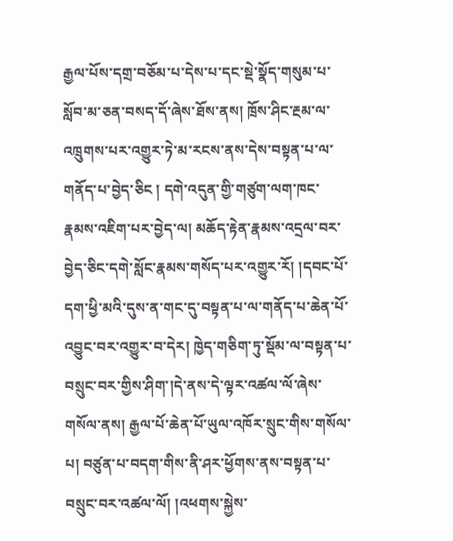རྒྱལ་པོས་དགྲ་བཅོམ་པ་དེས་པ་དང་སྡེ་སྣོད་གསུམ་པ་སློབ་མ་ཅན་བསད་དོ་ཞེས་ཐོས་ནས། ཁྲོས་ཤིང་རྔམ་ལ་འཁྲུགས་པར་འགྱུར་ཏེ་མ་རངས་ནས་དེས་བསྟན་པ་ལ་གནོད་པ་བྱེད་ཅིང ། དགེ་འདུན་གྱི་གཙུག་ལག་ཁང་རྣམས་འཇིག་པར་བྱེད་ལ། མཆོད་རྟེན་རྣམས་འདྲལ་བར་བྱེད་ཅིང་དགེ་སློང་རྣམས་གསོད་པར་འགྱུར་རོ། །དབང་པོ་དག་ཕྱི་མའི་དུས་ན་གང་དུ་བསྟན་པ་ལ་གནོད་པ་ཆེན་པོ་འབྱུང་བར་འགྱུར་བ་དེར། ཁྱེད་གཅིག་ཏུ་སྡོམ་ལ་བསྟན་པ་བསྲུང་བར་གྱིས་ཤིག་།དེ་ནས་དེ་ལྟར་འཚལ་ལོ་ཞེས་གསོལ་ནས། རྒྱལ་པོ་ཆེན་པོ་ཡུལ་འཁོར་སྲུང་གིས་གསོལ་པ། བཙུན་པ་བདག་གིས་ནི་ཤར་ཕྱོགས་ནས་བསྟན་པ་བསྲུང་བར་འཚལ་ལོ། །འཕགས་སྐྱེས་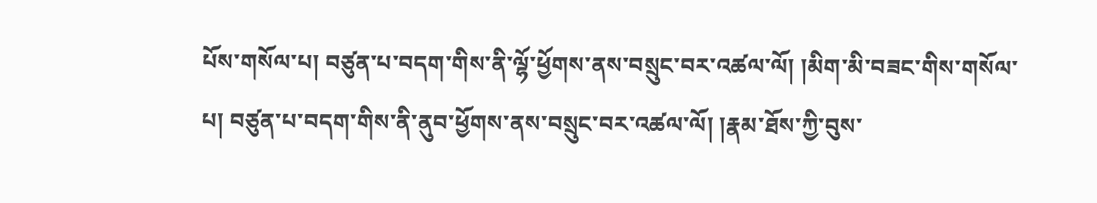པོས་གསོལ་པ། བཙུན་པ་བདག་གིས་ནི་ལྷོ་ཕྱོགས་ནས་བསྲུང་བར་འཚལ་ལོ། །མིག་མི་བཟང་གིས་གསོལ་པ། བཙུན་པ་བདག་གིས་ནི་ནུབ་ཕྱོགས་ནས་བསྲུང་བར་འཚལ་ལོ། །རྣམ་ཐོས་ཀྱི་བུས་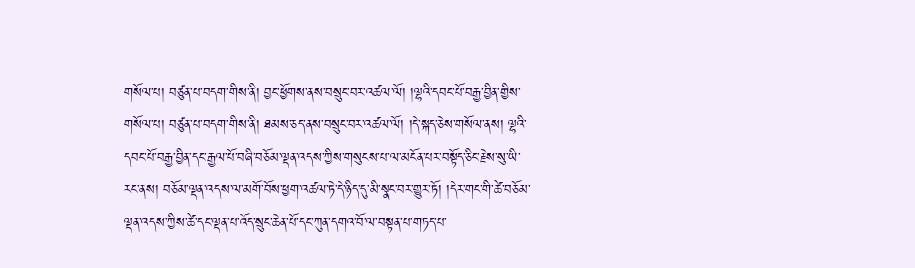གསོལ་པ། བཙུན་པ་བདག་གིས་ནི། བྱང་ཕྱོགས་ནས་བསྲུང་བར་འཚལ་ལོ། །ལྷའི་དབང་པོ་བརྒྱ་བྱིན་གྱིས་གསོལ་པ། བཙུན་པ་བདག་གིས་ནི། ཐམས་ཅད་ནས་བསྲུང་བར་འཚལ་ལོ། །དེ་སྐད་ཅེས་གསོལ་ནས། ལྷའི་དབང་པོ་བརྒྱ་བྱིན་དང་རྒྱལ་པོ་བཞི་བཅོམ་ལྡན་འདས་ཀྱིས་གསུངས་པ་ལ་མངོན་པར་བསྟོད་ཅིང་རྗེས་སུ་ཡི་རང་ནས། བཅོམ་ལྡན་འདས་ལ་མགོ་བོས་ཕྱག་འཚལ་ཏེ་དེ་ཉིད་དུ་མི་སྣང་བར་གྱུར་ཏོ། །དེར་གང་གི་ཚེ་བཅོམ་ལྡན་འདས་ཀྱིས་ཚེ་དང་ལྡན་པ་འོད་སྲུང་ཆེན་པོ་དང་ཀུན་དགའ་བོ་ལ་བསྟན་པ་གཏད་པ་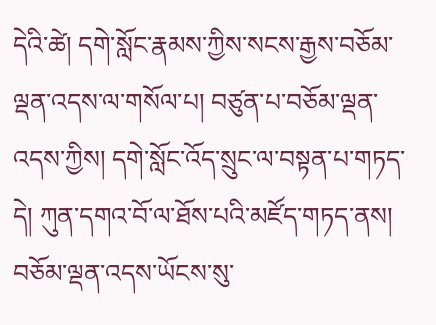དེའི་ཚེ། དགེ་སློང་རྣམས་ཀྱིས་སངས་རྒྱས་བཅོམ་ལྡན་འདས་ལ་གསོལ་པ། བཙུན་པ་བཅོམ་ལྡན་འདས་ཀྱིས། དགེ་སློང་འོད་སྲུང་ལ་བསྟན་པ་གཏད་དེ། ཀུན་དགའ་བོ་ལ་ཐོས་པའི་མཛོད་གཏད་ནས། བཅོམ་ལྡན་འདས་ཡོངས་སུ་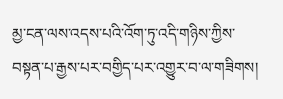མྱ་ངན་ལས་འདས་པའི་འོག་ཏུ་འདི་གཉིས་ཀྱིས་བསྟན་པ་རྒྱས་པར་བགྱིད་པར་འགྱུར་བ་ལ་གཟིགས།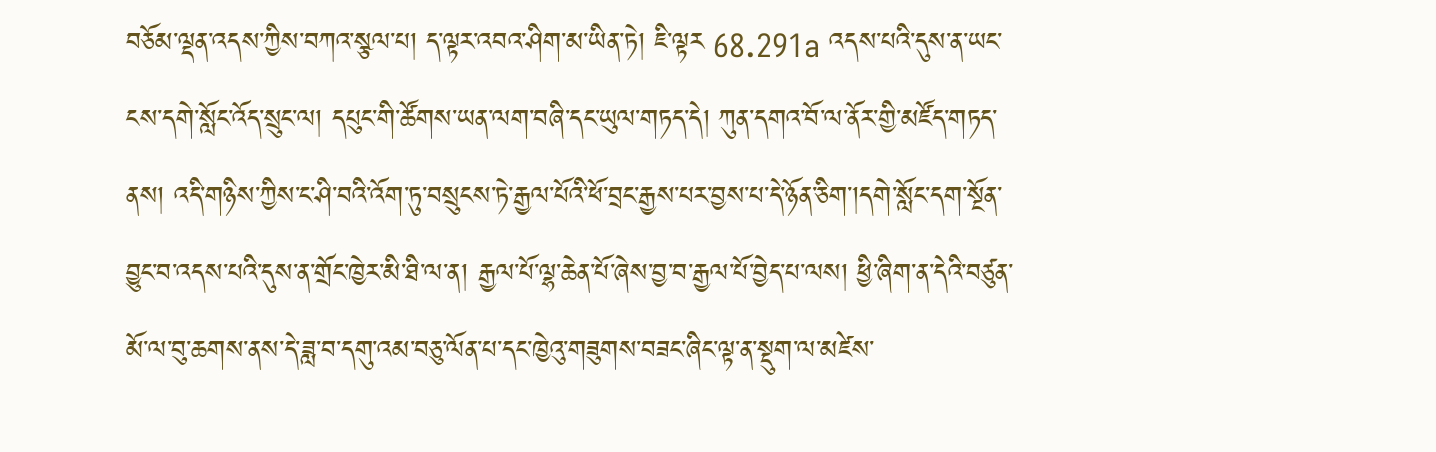བཅོམ་ལྡན་འདས་ཀྱིས་བཀའ་སྩལ་པ། ད་ལྟར་འབའ་ཤིག་མ་ཡིན་ཏེ། ཇི་ལྟར 68.291a འདས་པའི་དུས་ན་ཡང་ངས་དགེ་སློང་འོད་སྲུང་ལ། དཔུང་གི་ཚོགས་ཡན་ལག་བཞི་དང་ཡུལ་གཏད་དེ། ཀུན་དགའ་བོ་ལ་ནོར་གྱི་མཛོད་གཏད་ནས། འདི་གཉིས་ཀྱིས་ང་ཤི་བའི་འོག་ཏུ་བསྲུངས་ཏེ་རྒྱལ་པོའི་ཕོ་བྲང་རྒྱས་པར་བྱས་པ་དེ་ཉོན་ཅིག་།དགེ་སློང་དག་སྔོན་བྱུང་བ་འདས་པའི་དུས་ན་གྲོང་ཁྱེར་མི་ཐི་ལ་ན། རྒྱལ་པོ་ལྷ་ཆེན་པོ་ཞེས་བྱ་བ་རྒྱལ་པོ་བྱེད་པ་ལས། ཕྱི་ཞིག་ན་དེའི་བཙུན་མོ་ལ་བུ་ཆགས་ནས་དེ་ཟླ་བ་དགུ་འམ་བཅུ་ལོན་པ་དང་ཁྱེའུ་གཟུགས་བཟང་ཞིང་ལྟ་ན་སྡུག་ལ་མཛེས་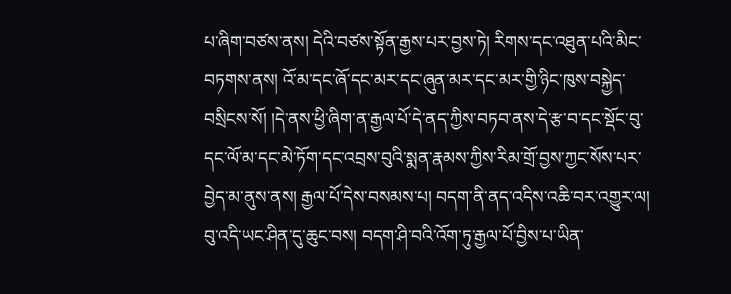པ་ཞིག་བཙས་ནས། དེའི་བཙས་སྟོན་རྒྱས་པར་བྱས་ཏེ། རིགས་དང་འཐུན་པའི་མིང་བཏགས་ནས། འོ་མ་དང་ཞོ་དང་མར་དང་ཞུན་མར་དང་མར་གྱི་ཉིང་ཁུས་བསྐྱེད་བསྲིངས་སོ། །དེ་ནས་ཕྱི་ཞིག་ན་རྒྱལ་པོ་དེ་ནད་ཀྱིས་བཏབ་ནས་དེ་རྩ་བ་དང་སྡོང་བུ་དང་ལོ་མ་དང་མེ་ཏོག་དང་འབྲས་བུའི་སྨན་རྣམས་ཀྱིས་རིམ་གྲོ་བྱས་ཀྱང་སོས་པར་བྱེད་མ་ནུས་ནས། རྒྱལ་པོ་དེས་བསམས་པ། བདག་ནི་ནད་འདིས་འཆི་བར་འགྱུར་ལ། བུ་འདི་ཡང་ཤིན་དུ་ཆུང་བས། བདག་ཤི་བའི་འོག་ཏུ་རྒྱལ་པོ་བྱིས་པ་ཡིན་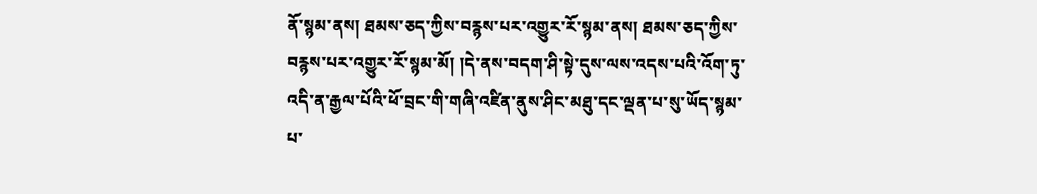ནོ་སྙམ་ནས། ཐམས་ཅད་ཀྱིས་བརྙས་པར་འགྱུར་རོ་སྙམ་ནས། ཐམས་ཅད་ཀྱིས་བརྙས་པར་འགྱུར་རོ་སྙམ་མོ། །དེ་ནས་བདག་ཤི་སྟེ་དུས་ལས་འདས་པའི་འོག་ཏུ་འདི་ན་རྒྱལ་པོའི་ཕོ་བྲང་གི་གཞི་འཛིན་ནུས་ཤིང་མཐུ་དང་ལྡན་པ་སུ་ཡོད་སྙམ་པ་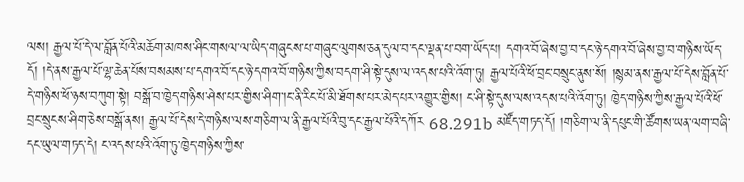ལས། རྒྱལ་པོ་དེ་ལ་བློན་པོའི་མཆོག་མཁས་ཤིང་གསལ་ལ་ཡིད་གཞུངས་པ་གཞུང་ལུགས་ཅན་དུལ་བ་དང་ལྡན་པ་བག་ཡོད་པ། དགའ་བོ་ཞེས་བྱ་བ་དང་ཉེ་དགའ་བོ་ཞེས་བྱ་བ་གཉིས་ཡོད་དོ། །དེ་ནས་རྒྱལ་པོ་ལྷ་ཆེན་པོས་བསམས་པ་དགའ་བོ་དང་ཉེ་དགའ་བོ་གཉིས་ཀྱིས་བདག་ཤི་སྟེ་དུས་ལ་འདས་པའི་འོག་ཏུ། རྒྱལ་པོའི་ཕོ་བྲང་བསྲུང་ནུས་སོ། །སྙམ་ནས་རྒྱལ་པོ་དེས་བློན་པོ་དེ་གཉིས་ཕོ་ཉས་བཀུག་སྟེ། བསྒོ་བ་ཁྱེད་གཉིས་ཤེས་པར་གྱིས་ཤིག་།ང་ནི་རིང་པོ་མི་ཐོགས་པར་མེད་པར་འགྱུར་གྱིས། ང་ཤི་སྟེ་དུས་ལས་འདས་པའི་འོག་ཏུ། ཁྱེད་གཉིས་ཀྱིས་རྒྱལ་པོའི་ཕོ་བྲང་སྲུངས་ཤིག་ཅེས་བསྒོ་ནས། རྒྱལ་པོ་དེས་དེ་གཉིས་ལས་གཅིག་ལ་ནི་རྒྱལ་པོའི་བུ་དང་རྒྱལ་པོའི་དཀོར 68.291b མཛོད་གཏད་དོ། །གཅིག་ལ་ནི་དཔུང་གི་ཚོགས་ཡན་ལག་བཞི་དང་ཡུལ་གཏད་དེ། ང་འདས་པའི་འོག་ཏུ་ཁྱེད་གཉིས་ཀྱིས་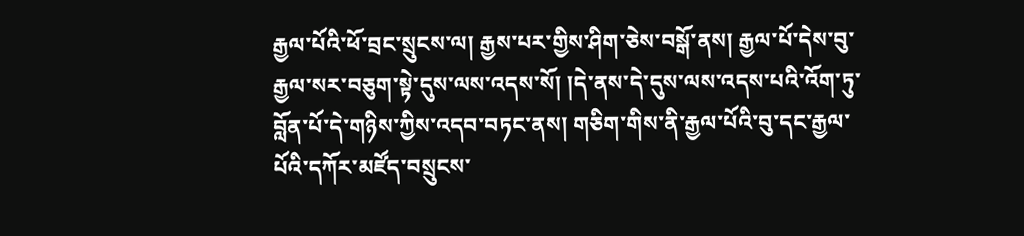རྒྱལ་པོའི་ཕོ་བྲང་སྲུངས་ལ། རྒྱས་པར་གྱིས་ཤིག་ཅེས་བསྒོ་ནས། རྒྱལ་པོ་དེས་བུ་རྒྱལ་སར་བཅུག་སྟེ་དུས་ལས་འདས་སོ། །དེ་ནས་དེ་དུས་ལས་འདས་པའི་འོག་ཏུ་བློན་པོ་དེ་གཉིས་ཀྱིས་འདབ་བཏང་ནས། གཅིག་གིས་ནི་རྒྱལ་པོའི་བུ་དང་རྒྱལ་པོའི་དཀོར་མཛོད་བསྲུངས་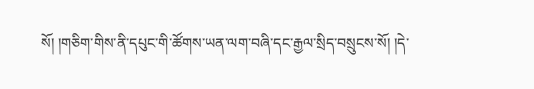སོ། །གཅིག་གིས་ནི་དཔུང་གི་ཚོགས་ཡན་ལག་བཞི་དང་རྒྱལ་སྲིད་བསྲུངས་སོ། །དེ་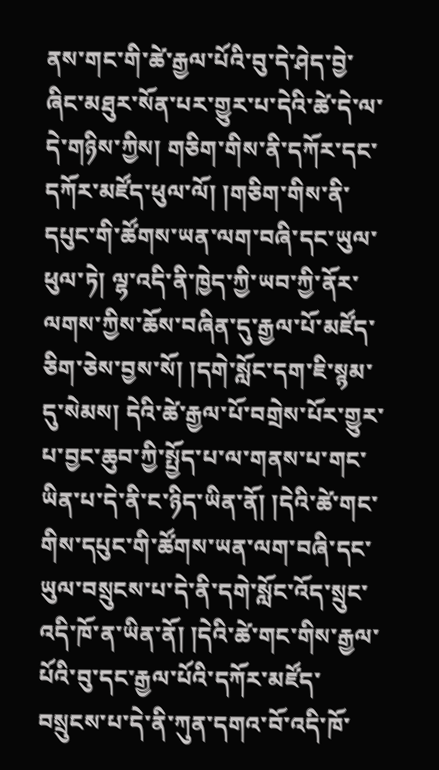ནས་གང་གི་ཚེ་རྒྱལ་པོའི་བུ་དེ་ཤེད་བྱེ་ཞིང་མཐུར་སོན་པར་གྱུར་པ་དེའི་ཚེ་དེ་ལ་དེ་གཉིས་ཀྱིས། གཅིག་གིས་ནི་དཀོར་དང་དཀོར་མཛོད་ཕུལ་ལོ། །གཅིག་གིས་ནི་དཔུང་གི་ཚོགས་ཡན་ལག་བཞི་དང་ཡུལ་ཕུལ་ཏེ། ལྷ་འདི་ནི་ཁྱེད་ཀྱི་ཡབ་ཀྱི་ནོར་ལགས་ཀྱིས་ཆོས་བཞིན་དུ་རྒྱལ་པོ་མཛོད་ཅིག་ཅེས་བྱས་སོ། །དགེ་སློང་དག་ཇི་སྙམ་དུ་སེམས། དེའི་ཚེ་རྒྱལ་པོ་བགྲེས་པོར་གྱུར་པ་བྱང་ཆུབ་ཀྱི་སྤྱོད་པ་ལ་གནས་པ་གང་ཡིན་པ་དེ་ནི་ང་ཉིད་ཡིན་ནོ། །དེའི་ཚེ་གང་གིས་དཔུང་གི་ཚོགས་ཡན་ལག་བཞི་དང་ཡུལ་བསྲུངས་པ་དེ་ནི་དགེ་སློང་འོད་སྲུང་འདི་ཁོ་ན་ཡིན་ནོ། །དེའི་ཚེ་གང་གིས་རྒྱལ་པོའི་བུ་དང་རྒྱལ་པོའི་དཀོར་མཛོད་བསྲུངས་པ་དེ་ནི་ཀུན་དགའ་བོ་འདི་ཁོ་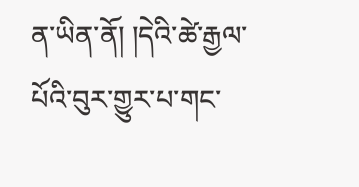ན་ཡིན་ནོ། །དེའི་ཚེ་རྒྱལ་པོའི་བུར་གྱུར་པ་གང་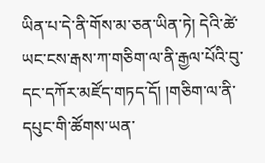ཡིན་པ་དེ་ནི་གོས་མ་ཅན་ཡིན་ཏེ། དེའི་ཚེ་ཡང་ངས་རྒས་ཀ་གཅིག་ལ་ནི་རྒྱལ་པོའི་བུ་དང་དཀོར་མཛོད་གཏད་དོ། །གཅིག་ལ་ནི་དཔུང་གི་ཚོགས་ཡན་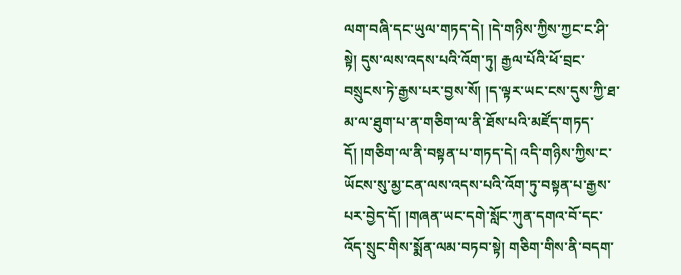ལག་བཞི་དང་ཡུལ་གཏད་དེ། །དེ་གཉིས་ཀྱིས་ཀྱང་ང་ཤི་སྟེ། དུས་ལས་འདས་པའི་འོག་ཏུ། རྒྱལ་པོའི་ཕོ་བྲང་བསྲུངས་ཏེ་རྒྱས་པར་བྱས་སོ། །ད་ལྟར་ཡང་ངས་དུས་ཀྱི་ཐ་མ་ལ་ཐུག་པ་ན་གཅིག་ལ་ནི་ཐོས་པའི་མཛོད་གཏད་དོ། །གཅིག་ལ་ནི་བསྟན་པ་གཏད་དེ། འདི་གཉིས་ཀྱིས་ང་ཡོངས་སུ་མྱ་ངན་ལས་འདས་པའི་འོག་ཏུ་བསྟན་པ་རྒྱས་པར་བྱེད་དོ། །གཞན་ཡང་དགེ་སློང་ཀུན་དགའ་བོ་དང་འོད་སྲུང་གིས་སྨོན་ལམ་བཏབ་སྟེ། གཅིག་གིས་ནི་བདག་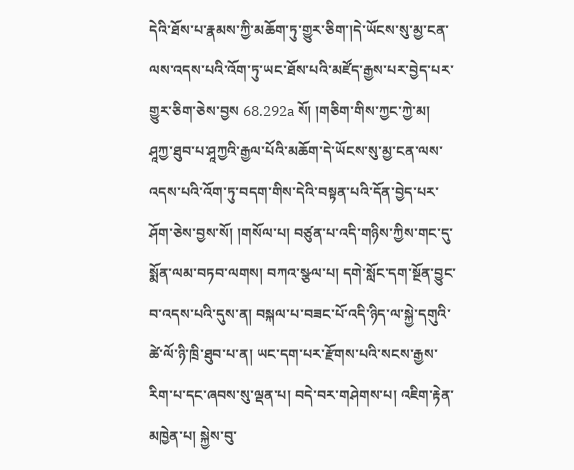དེའི་ཐོས་པ་རྣམས་ཀྱི་མཆོག་ཏུ་གྱུར་ཅིག་།དེ་ཡོངས་སུ་མྱ་ངན་ལས་འདས་པའི་འོག་ཏུ་ཡང་ཐོས་པའི་མཛོད་རྒྱས་པར་བྱེད་པར་གྱུར་ཅིག་ཅེས་བྱས 68.292a སོ། །གཅིག་གིས་ཀྱང་ཀྱེ་མ། ཤཱཀྱ་ཐུབ་པ་ཤཱཀྱའི་རྒྱལ་པོའི་མཆོག་དེ་ཡོངས་སུ་མྱ་ངན་ལས་འདས་པའི་འོག་ཏུ་བདག་གིས་དེའི་བསྟན་པའི་དོན་བྱེད་པར་ཤོག་ཅེས་བྱས་སོ། །གསོལ་པ། བཙུན་པ་འདི་གཉིས་ཀྱིས་གང་དུ་སྨོན་ལམ་བཏབ་ལགས། བཀའ་སྩལ་པ། དགེ་སློང་དག་སྔོན་བྱུང་བ་འདས་པའི་དུས་ན། བསྐལ་པ་བཟང་པོ་འདི་ཉིད་ལ་སྐྱེ་དགུའི་ཚེ་ལོ་ཉི་ཁྲི་ཐུབ་པ་ན། ཡང་དག་པར་རྫོགས་པའི་སངས་རྒྱས་རིག་པ་དང་ཞབས་སུ་ལྡན་པ། བདེ་བར་གཤེགས་པ། འཇིག་རྟེན་མཁྱེན་པ། སྐྱེས་བུ་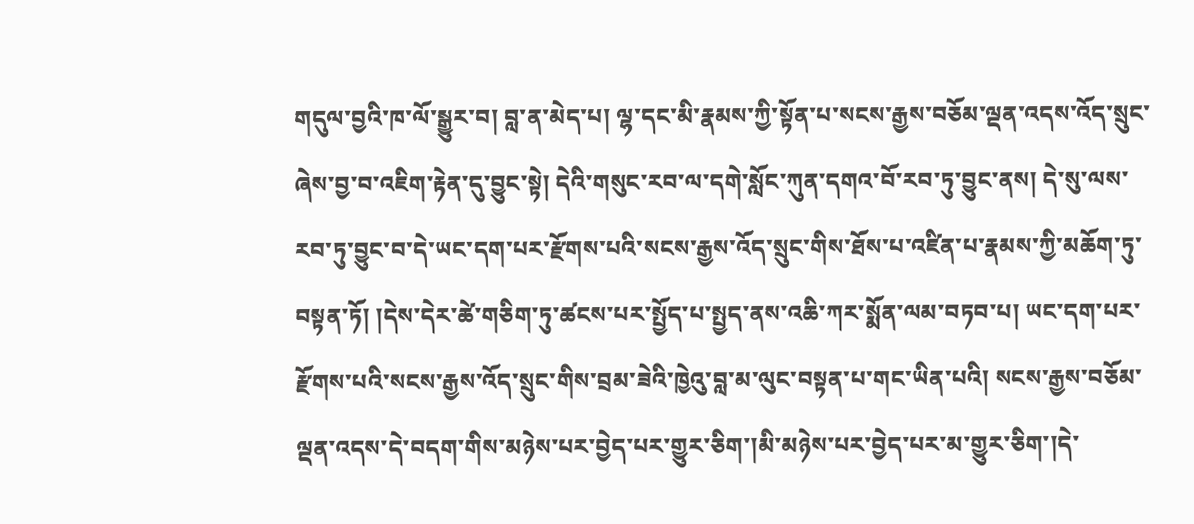གདུལ་བྱའི་ཁ་ལོ་སྒྱུར་བ། བླ་ན་མེད་པ། ལྷ་དང་མི་རྣམས་ཀྱི་སྟོན་པ་སངས་རྒྱས་བཅོམ་ལྡན་འདས་འོད་སྲུང་ཞེས་བྱ་བ་འཇིག་རྟེན་དུ་བྱུང་སྟེ། དེའི་གསུང་རབ་ལ་དགེ་སློང་ཀུན་དགའ་བོ་རབ་ཏུ་བྱུང་ནས། དེ་སུ་ལས་རབ་ཏུ་བྱུང་བ་དེ་ཡང་དག་པར་རྫོགས་པའི་སངས་རྒྱས་འོད་སྲུང་གིས་ཐོས་པ་འཛིན་པ་རྣམས་ཀྱི་མཆོག་ཏུ་བསྟན་ཏོ། །དེས་དེར་ཚེ་གཅིག་ཏུ་ཚངས་པར་སྤྱོད་པ་སྤྱད་ནས་འཆི་ཀར་སྨོན་ལམ་བཏབ་པ། ཡང་དག་པར་རྫོགས་པའི་སངས་རྒྱས་འོད་སྲུང་གིས་བྲམ་ཟེའི་ཁྱེའུ་བླ་མ་ལུང་བསྟན་པ་གང་ཡིན་པའི། སངས་རྒྱས་བཅོམ་ལྡན་འདས་དེ་བདག་གིས་མཉེས་པར་བྱེད་པར་གྱུར་ཅིག་།མི་མཉེས་པར་བྱེད་པར་མ་གྱུར་ཅིག་།དེ་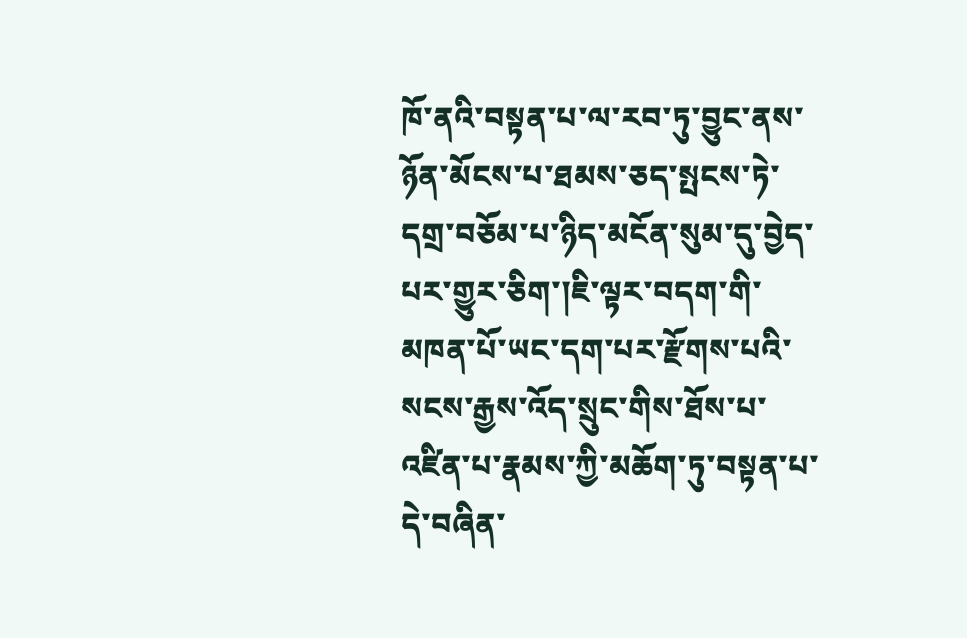ཁོ་ནའི་བསྟན་པ་ལ་རབ་ཏུ་བྱུང་ནས་ཉོན་མོངས་པ་ཐམས་ཅད་སྤངས་ཏེ་དགྲ་བཅོམ་པ་ཉིད་མངོན་སུམ་དུ་བྱེད་པར་གྱུར་ཅིག་།ཇི་ལྟར་བདག་གི་མཁན་པོ་ཡང་དག་པར་རྫོགས་པའི་སངས་རྒྱས་འོད་སྲུང་གིས་ཐོས་པ་འཛིན་པ་རྣམས་ཀྱི་མཆོག་ཏུ་བསྟན་པ་དེ་བཞིན་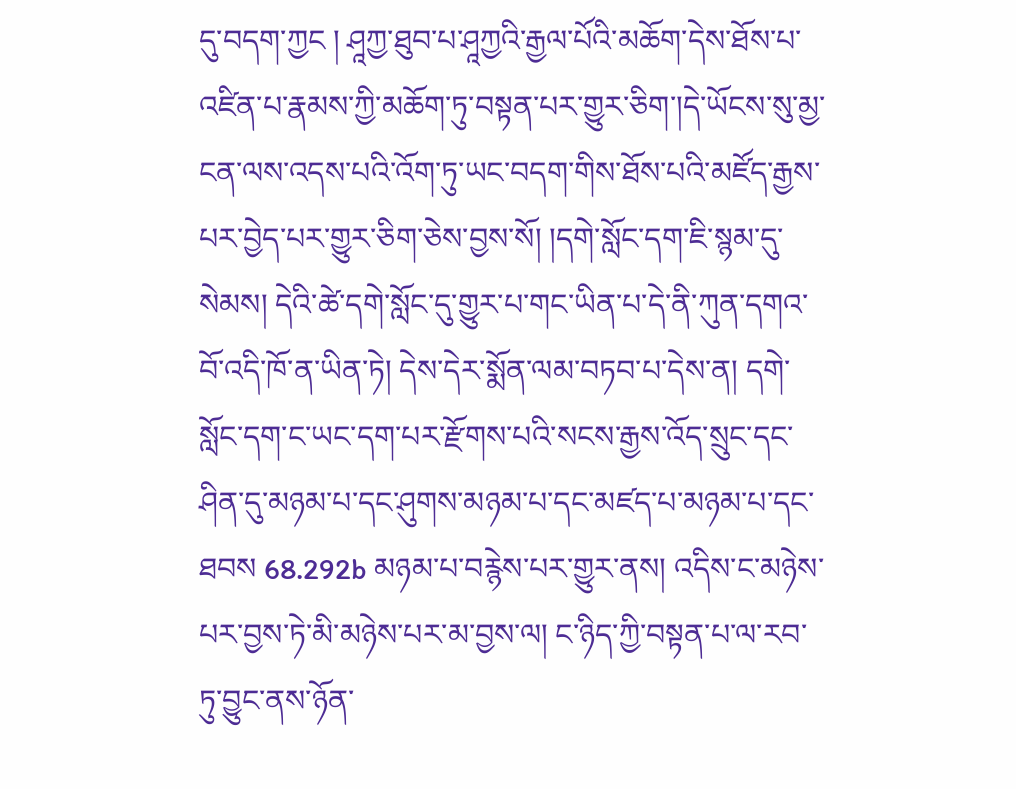དུ་བདག་ཀྱང ། ཤཱཀྱ་ཐུབ་པ་ཤཱཀྱའི་རྒྱལ་པོའི་མཆོག་དེས་ཐོས་པ་འཛིན་པ་རྣམས་ཀྱི་མཆོག་ཏུ་བསྟན་པར་གྱུར་ཅིག་།དེ་ཡོངས་སུ་མྱ་ངན་ལས་འདས་པའི་འོག་ཏུ་ཡང་བདག་གིས་ཐོས་པའི་མཛོད་རྒྱས་པར་བྱེད་པར་གྱུར་ཅིག་ཅེས་བྱས་སོ། །དགེ་སློང་དག་ཇི་སྙམ་དུ་སེམས། དེའི་ཚེ་དགེ་སློང་དུ་གྱུར་པ་གང་ཡིན་པ་དེ་ནི་ཀུན་དགའ་བོ་འདི་ཁོ་ན་ཡིན་ཏེ། དེས་དེར་སྨོན་ལམ་བཏབ་པ་དེས་ན། དགེ་སློང་དག་ང་ཡང་དག་པར་རྫོགས་པའི་སངས་རྒྱས་འོད་སྲུང་དང་ཤིན་དུ་མཉམ་པ་དང་ཤུགས་མཉམ་པ་དང་མཛད་པ་མཉམ་པ་དང་ཐབས 68.292b མཉམ་པ་བརྙེས་པར་གྱུར་ནས། འདིས་ང་མཉེས་པར་བྱས་ཏེ་མི་མཉེས་པར་མ་བྱས་ལ། ང་ཉིད་ཀྱི་བསྟན་པ་ལ་རབ་ཏུ་བྱུང་ནས་ཉོན་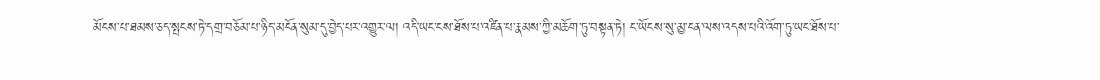མོངས་པ་ཐམས་ཅད་སྤངས་ཏེ་དགྲ་བཅོམ་པ་ཉིད་མངོན་སུམ་དུ་བྱེད་པར་འགྱུར་ལ། འདི་ཡང་ངས་ཐོས་པ་འཛིན་པ་རྣམས་ཀྱི་མཆོག་ཏུ་བསྟན་ཏེ། ང་ཡོངས་སུ་མྱ་ངན་ལས་འདས་པའི་འོག་ཏུ་ཡང་ཐོས་པ་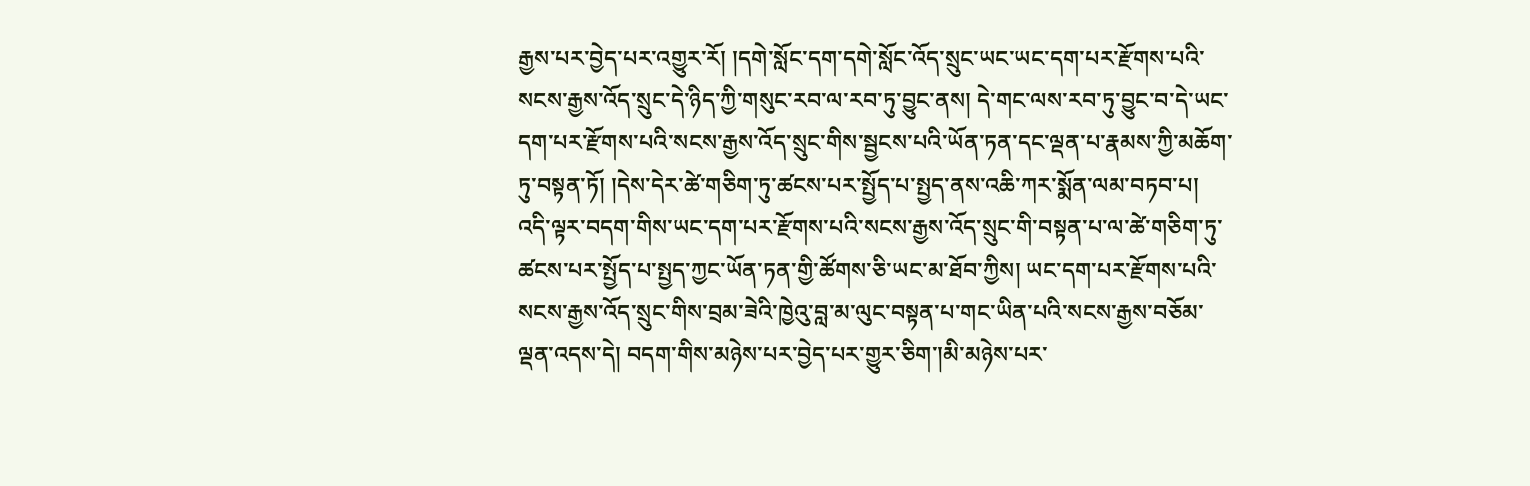རྒྱས་པར་བྱེད་པར་འགྱུར་རོ། །དགེ་སློང་དག་དགེ་སློང་འོད་སྲུང་ཡང་ཡང་དག་པར་རྫོགས་པའི་སངས་རྒྱས་འོད་སྲུང་དེ་ཉིད་ཀྱི་གསུང་རབ་ལ་རབ་ཏུ་བྱུང་ནས། དེ་གང་ལས་རབ་ཏུ་བྱུང་བ་དེ་ཡང་དག་པར་རྫོགས་པའི་སངས་རྒྱས་འོད་སྲུང་གིས་སྦྱངས་པའི་ཡོན་ཏན་དང་ལྡན་པ་རྣམས་ཀྱི་མཆོག་ཏུ་བསྟན་ཏོ། །དེས་དེར་ཚེ་གཅིག་ཏུ་ཚངས་པར་སྤྱོད་པ་སྤྱད་ནས་འཆི་ཀར་སྨོན་ལམ་བཏབ་པ། འདི་ལྟར་བདག་གིས་ཡང་དག་པར་རྫོགས་པའི་སངས་རྒྱས་འོད་སྲུང་གི་བསྟན་པ་ལ་ཚེ་གཅིག་ཏུ་ཚངས་པར་སྤྱོད་པ་སྤྱད་ཀྱང་ཡོན་ཏན་གྱི་ཚོགས་ཅི་ཡང་མ་ཐོབ་ཀྱིས། ཡང་དག་པར་རྫོགས་པའི་སངས་རྒྱས་འོད་སྲུང་གིས་བྲམ་ཟེའི་ཁྱེའུ་བླ་མ་ལུང་བསྟན་པ་གང་ཡིན་པའི་སངས་རྒྱས་བཅོམ་ལྡན་འདས་དེ། བདག་གིས་མཉེས་པར་བྱེད་པར་གྱུར་ཅིག་།མི་མཉེས་པར་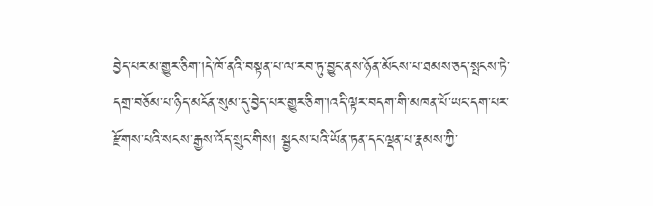བྱེད་པར་མ་གྱུར་ཅིག་།དེ་ཁོ་ནའི་བསྟན་པ་ལ་རབ་ཏུ་བྱུང་ནས་ཉོན་མོངས་པ་ཐམས་ཅད་སྤངས་ཏེ་དགྲ་བཅོམ་པ་ཉིད་མངོན་སུམ་དུ་བྱེད་པར་གྱུར་ཅིག་།འདི་ལྟར་བདག་གི་མཁན་པོ་ཡང་དག་པར་རྫོགས་པའི་སངས་རྒྱས་འོད་སྲུང་གིས། སྦྱངས་པའི་ཡོན་ཏན་དང་ལྡན་པ་རྣམས་ཀྱི་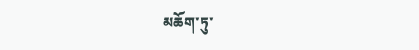མཆོག་ཏུ་